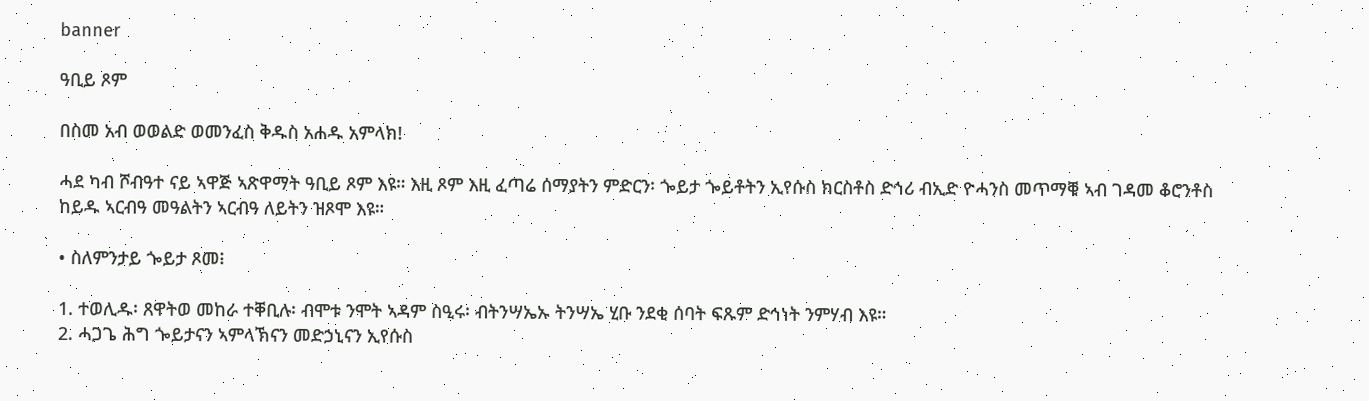banner

ዓቢይ ጾም

በስመ አብ ወወልድ ወመንፈስ ቅዱስ አሐዱ አምላክ!

ሓደ ካብ ሾብዓተ ናይ ኣዋጅ ኣጽዋማት ዓቢይ ጾም እዩ። እዚ ጾም እዚ ፈጣሬ ሰማያትን ምድርን፡ ጐይታ ጐይቶትን ኢየሱስ ክርስቶስ ድኅሪ ብኢድ ዮሓንስ መጥማቑ ኣብ ገዳመ ቆሮንቶስ ከይዱ ኣርብዓ መዓልትን ኣርብዓ ለይትን ዝጾሞ እዩ።

• ስለምንታይ ጐይታ ጾመ፧

1. ተወሊዱ፡ ጸዋትወ መከራ ተቐቢሉ፡ ብሞቱ ንሞት ኣዳም ስዒሩ፡ ብትንሣኤኡ ትንሣኤ ሂቡ ንደቂ ሰባት ፍጹም ድኅነት ንምሃብ እዩ።
2. ሓጋጌ ሕግ ጐይታናን ኣምላኽናን መድኃኒናን ኢየሱስ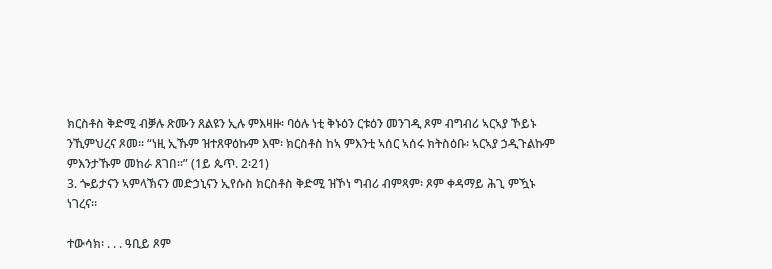ክርስቶስ ቅድሚ ብቓሉ ጽሙን ጸልዩን ኢሉ ምእዛዙ፡ ባዕሉ ነቲ ቅኑዕን ርቱዕን መንገዲ ጾም ብግብሪ ኣርኣያ ኾይኑ ንኺምህረና ጾመ። “ነዚ ኢኹም ዝተጸዋዕኩም እሞ፡ ክርስቶስ ከኣ ምእንቲ ኣሰር ኣሰሩ ክትስዕቡ፡ ኣርኣያ ኃዲጉልኩም ምእንታኹም መከራ ጸገበ።” (1ይ ጴጥ. 2፡21)
3. ጐይታናን ኣምላኽናን መድኃኒናን ኢየሱስ ክርስቶስ ቅድሚ ዝኾነ ግብሪ ብምጻም፡ ጾም ቀዳማይ ሕጊ ምዃኑ ነገረና።

ተውሳክ፡ . . . ዓቢይ ጾም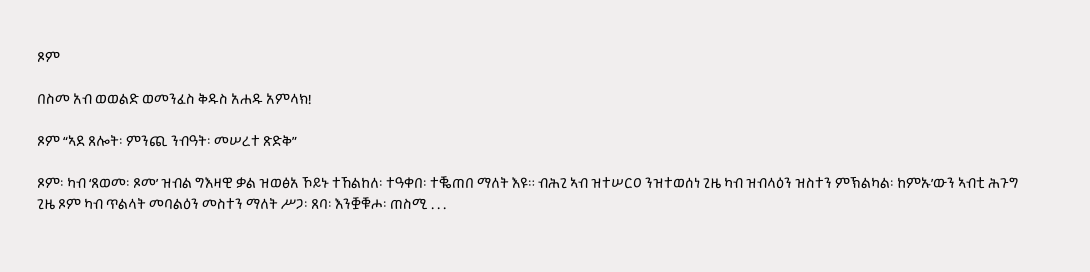ጾም

በስመ አብ ወወልድ ወመንፈስ ቅዱስ አሐዱ አምላክ!

ጾም “ኣደ ጸሎት፡ ምንጪ ንብዓት፡ መሠረተ ጽድቅ”

ጾም፡ ካብ ‘ጸወመ፡ ጾመ’ ዝብል ግእዛዊ ቃል ዝወፅአ ኾይኑ ተኸልከለ፡ ተዓቀበ፡ ተቘጠበ ማለት እዩ። ብሕጊ ኣብ ዝተሠርዐ ንዝተወሰነ ጊዜ ካብ ዝብላዕን ዝስተን ምኽልካል፡ ከምኡ’ውን ኣብቲ ሕጉግ ጊዜ ጾም ካብ ጥልላት መባልዕን መስተን ማለት ሥጋ፡ ጸባ፡ እንቛቑሖ፡ ጠስሚ . . .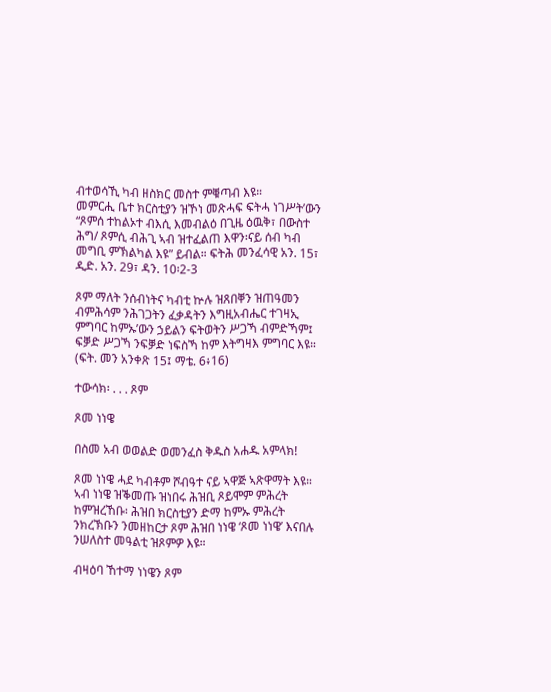ብተወሳኺ ካብ ዘስክር መስተ ምቑጣብ እዩ።
መምርሒ ቤተ ክርስቲያን ዝኾነ መጽሓፍ ፍትሓ ነገሥት’ውን “ጾምሰ ተከልኦተ ብእሲ እመብልዕ በጊዜ ዕዉቅ፣ በውስተ ሕግ/ ጾምሲ ብሕጊ ኣብ ዝተፈልጠ እዋን፡ናይ ሰብ ካብ መግቢ ምኽልካል እዩ” ይብል። ፍትሕ መንፈሳዊ አን. 15፣ ዲድ. አን. 29፣ ዳን. 10፡2-3

ጾም ማለት ንሰብነትና ካብቲ ኵሉ ዝጸበቐን ዝጠዓመን ብምሕሳም ንሕገጋትን ፈቃዳትን እግዚአብሔር ተገዛኢ ምግባር ከምኡ’ውን ኃይልን ፍትወትን ሥጋኻ ብምድኻም፤ ፍቓድ ሥጋኻ ንፍቓድ ነፍስኻ ከም እትግዛእ ምግባር እዩ። (ፍት. መን አንቀጽ 15፤ ማቴ. 6፥16)

ተውሳክ፡ . . . ጾም

ጾመ ነነዌ

በስመ አብ ወወልድ ወመንፈስ ቅዱስ አሐዱ አምላክ!

ጾመ ነነዌ ሓደ ካብቶም ሾብዓተ ናይ ኣዋጅ ኣጽዋማት እዩ። ኣብ ነነዌ ዝቕመጡ ዝነበሩ ሕዝቢ ጾይሞም ምሕረት ከምዝረኸቡ፡ ሕዝበ ክርስቲያን ድማ ከምኡ ምሕረት ንክረኽቡን ንመዘከርታ ጾም ሕዝበ ነነዌ ‘ጾመ ነነዌ’ እናበሉ ንሠለስተ መዓልቲ ዝጾምዎ እዩ።

ብዛዕባ ኸተማ ነነዌን ጾም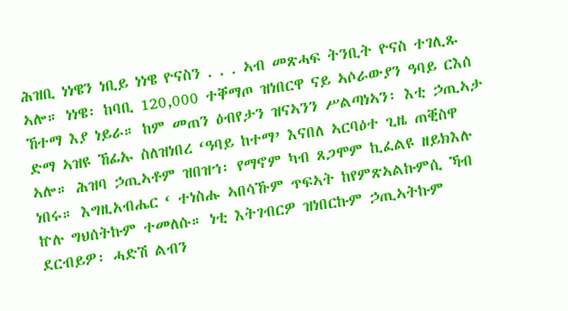ሕዝቢ ነነዌን ነቢይ ነነዌ ዮናስን . . . ኣብ መጽሓፍ ትንቢት ዮናስ ተገሊጹ ኣሎ። ነነዌ፡ ከባቢ 120,000 ተቐማጦ ዝነበርዋ ናይ ኣሶራውያን ዓባይ ርእሰ ኸተማ እያ ነይራ። ከም መጠን ዕብየታን ዝናኣንን ሥልጣነኣን፡ እቲ ኃጢኣታ ድማ ኣዝዩ ኸፊኡ ስለዝነበረ ‘ዓባይ ከተማ’ እናበለ ኣርባዕተ ጊዜ ጠቒስዋ ኣሎ። ሕዝባ ኃጢኣቶም ዝበዝኀ፡ የማኖም ካብ ጸጋሞም ኪፈልዩ ዘይክእሉ ነበሩ። እግዚአብሔር ‘ ተነስሑ ኣበሳኹም ጥፍኣት ከየምጽኣልኩምሲ ኻብ ኵሉ ግህሰትኩም ተመለሱ። ነቲ እትገብርዎ ዝነበርኩም ኃጢኣትኩም ደርብይዎ፡ ሓድሽ ልብን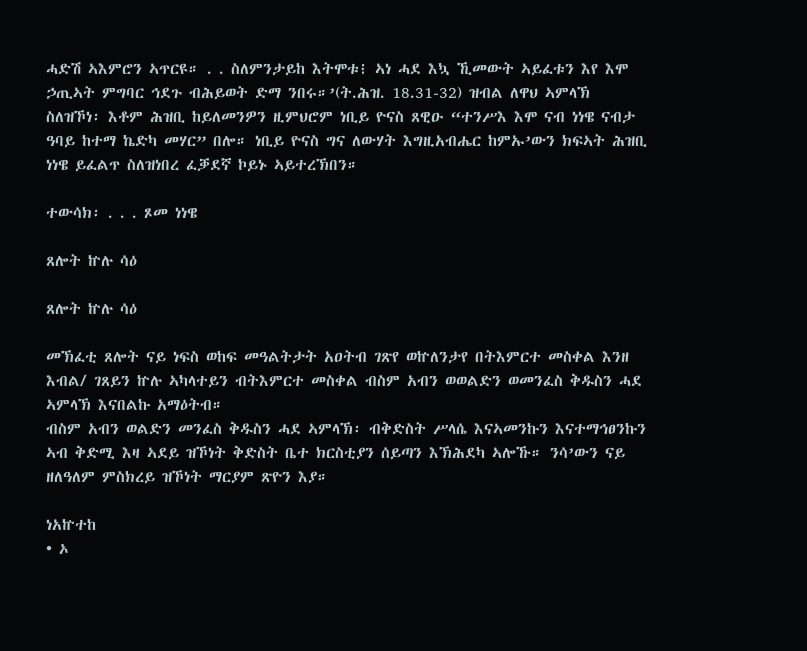ሓድሽ ኣእምሮን ኣጥርዩ። . . ስለምንታይከ እትሞቱ፧ ኣነ ሓደ እኳ ኺመውት ኣይፈቱን እየ እሞ ኃጢኣት ምግባር ኅደጉ ብሕይወት ድማ ንበሩ።’(ት.ሕዝ. 18.31-32) ዝብል ለዋህ ኣምላኽ ስለዝኾነ፡ እቶም ሕዝቢ ከይለመንዎን ዚምህሮም ነቢይ ዮናስ ጸዊዑ “ተንሥእ እሞ ናብ ነነዌ ናብታ ዓባይ ከተማ ኬድካ መሃር” በሎ። ነቢይ ዮናስ ግና ለውሃት እግዚአብሔር ከምኡ’ውን ክፍኣት ሕዝቢ ነነዌ ይፈልጥ ስለዝነበረ ፈቓደኛ ኮይኑ ኣይተረኽበን።

ተውሳክ፡ . . . ጾመ ነነዌ

ጸሎት ኵሉ ሳዕ

ጸሎት ኵሉ ሳዕ

መኽፈቲ ጸሎት ናይ ነፍስ ወከፍ መዓልትታት አዐትብ ገጽየ ወኵለንታየ በትእምርተ መስቀል እንዘ እብል/ ገጸይን ኵሉ ኣካላተይን ብትእምርተ መስቀል ብስም አብን ወወልድን ወመንፈስ ቅዱስን ሓደ ኣምላኽ እናበልኩ አማዕትብ።
ብስም አብን ወልድን መንፈስ ቅዱስን ሓደ ኣምላኽ፡ ብቅድስት ሥላሴ እናኣመንኩን እናተማኅፀንኩን ኣብ ቅድሚ እዛ ኣደይ ዝኾነት ቅድስት ቤተ ክርስቲያን ሰይጣን እኽሕደካ ኣሎኹ። ንሳ’ውን ናይ ዘለዓለም ምስክረይ ዝኾነት ማርያም ጽዮን እያ።

ነአኵተከ
• ኦ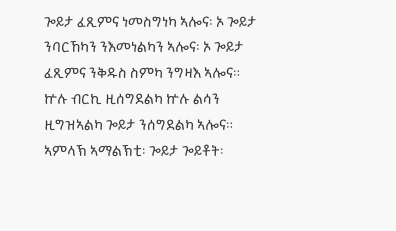ጐይታ ፈጺምና ነመስግነካ ኣሎና፡ ኦ ጐይታ ንባርኸካን ንእመነልካን ኣሎና፡ ኦ ጐይታ ፈጺምና ንቅዱስ ስምካ ንግዛእ ኣሎና። ኵሉ ብርኪ ዚሰግደልካ ኵሉ ልሳን ዚግዝኣልካ ጐይታ ንሰግደልካ ኣሎና። ኣምላኽ ኣማልኽቲ፡ ጐይታ ጐይቶት፡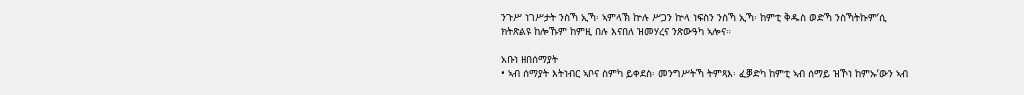ንጉሥ ነገሥታት ንስኻ ኢኻ፡ ኣምላኽ ኵሉ ሥጋን ኵላ ነፍስን ንስኻ ኢኻ፡ ከምቲ ቅዱስ ወድኻ ንስኻትኩም’ሲ ክትጽልዩ ከሎኹም ከምዚ በሉ እናበለ ዝመሃረና ንጽውዓካ ኣሎና።

አቡነ ዘበሰማያት
• ኣብ ሰማያት እትነብር ኣቦና ስምካ ይቀደስ፡ መንግሥትኻ ትምጻእ፡ ፈቓድካ ከምቲ ኣብ ሰማይ ዝኾነ ከምኡ’ውን ኣብ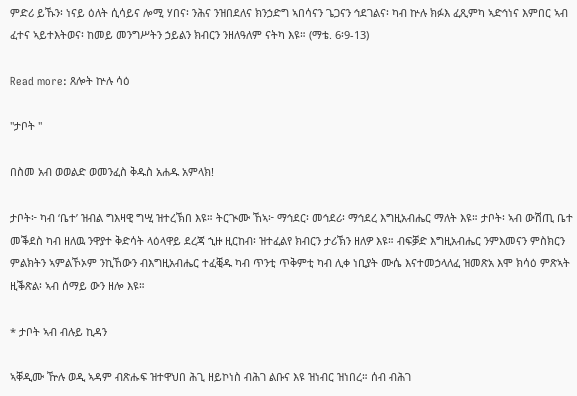ምድሪ ይኹን፡ ነናይ ዕለት ሲሳይና ሎሚ ሃበና፡ ንሕና ንዝበደለና ክንኃድግ ኣበሳናን ጌጋናን ኅደገልና፡ ካብ ኵሉ ክፉእ ፈጺምካ ኣድኅነና እምበር ኣብ ፈተና ኣይተእትወና፡ ከመይ መንግሥትን ኃይልን ክብርን ንዘለዓለም ናትካ እዩ። (ማቴ. 6፡9-13)

Read more: ጸሎት ኵሉ ሳዕ

"ታቦት "

በስመ አብ ወወልድ ወመንፈስ ቅዱስ አሐዱ አምላክ!

ታቦት፦ ካብ ‘ቤተ’ ዝብል ግእዛዊ ግሢ ዝተረኽበ እዩ። ትርጒሙ ኸኣ፦ ማኅደር፡ መኅደሪ፡ ማኅደረ እግዚአብሔር ማለት እዩ። ታቦት፡ ኣብ ውሽጢ ቤተ መቕደስ ካብ ዘለዉ ንዋያተ ቅድሳት ላዕላዋይ ደረጃ ኂዙ ዚርከብ፡ ዝተፈልየ ክብርን ታሪኽን ዘለዎ እዩ። ብፍቓድ እግዚአብሔር ንምእመናን ምስክርን ምልክትን ኣምልኾኦም ንኪኸውን ብእግዚአብሔር ተፈቒዱ ካብ ጥንቲ ጥቅምቲ ካብ ሊቀ ነቢያት ሙሴ እናተመኃላለፈ ዝመጽአ እሞ ክሳዕ ምጽኣት ዚቕጽል፡ ኣብ ሰማይ ውን ዘሎ እዩ።

* ታቦት ኣብ ብሉይ ኪዳን

ኣቐዲሙ ዅሉ ወዲ ኣዳም ብጽሑፍ ዝተዋህበ ሕጊ ዘይኮነስ ብሕገ ልቡና እዩ ዝነብር ዝነበረ። ሰብ ብሕገ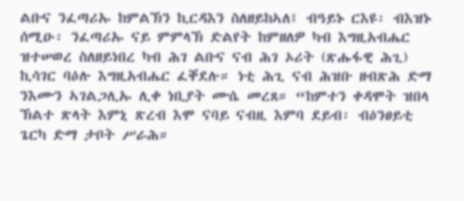ልቡና ንፈጣሪኡ ከምልኽን ኪርዳእን ስለዘይከኣለ፤ ብዓይኑ ርእዩ፡ ብእዝኑ ሰሚዑ፡ ንፈጣሪኡ ናይ ምምላኽ ድልየት ከምዘለዎ ካብ እግዚአብሔር ዝተሠወረ ስለዘይነበረ ካብ ሕገ ልቡና ናብ ሕገ ኦሪት (ጽሑፋዊ ሕጊ) ኪሳገር ባዕሉ እግዚአብሔር ፈቐደሉ። ነቲ ሕጊ ናብ ሕዝቡ ዘብጽሕ ድማ ንእሙን ኣገልጋሊኡ ሊቀ ነቢያት ሙሴ መረጸ። “ከምተን ቀዳሞት ዝበላ ኽልተ ጽላት እምኒ ጽረብ እሞ ናባይ ናብዚ እምባ ደይብ፡ ብዕንፀይቲ ጌርካ ድማ ታቦት ሥራሕ።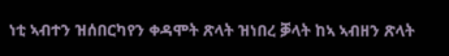ነቲ ኣብተን ዝሰበርካየን ቀዳሞት ጽላት ዝነበረ ቓላት ከኣ ኣብዘን ጽላት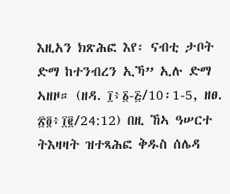እዚአን ክጽሕፎ እየ፡ ናብቲ ታቦት ድማ ከተንብረን ኢኻ” ኢሉ ድማ ኣዘዞ። (ዘዳ. ፲፥፩-፭/10፡1-5, ዘፀ. ፳፬፥፲፪/24:12) በዚ ኸኣ ዓሠርተ ትእዛዛት ዝተጻሕፎ ቅዱስ ሰሌዳ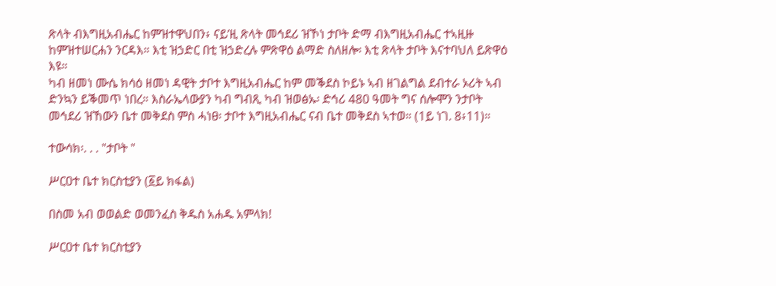ጽላት ብእግዚአብሔር ከምዝተዋህበን፥ ናይ’ዚ ጽላት መኅደሪ ዝኾነ ታቦት ድማ ብእግዚአብሔር ተኣዚዙ ከምዝተሠርሐን ንርዳእ። እቲ ዝኃድር በቲ ዝኃድረሉ ምጽዋዕ ልማድ ስለዘሎ፡ እቲ ጽላት ታቦት እናተባህለ ይጽዋዕ እዩ።
ካብ ዘመነ ሙሴ ክሳዕ ዘመነ ዳዊት ታቦተ እግዚአብሔር ከም መቕደስ ኮይኑ ኣብ ዘገልግል ደብተራ ኦሪት ኣብ ድንኳን ይቕመጥ ነበረ። እስራኤላውያን ካብ ግብጺ ካብ ዝወፅኡ፡ ድኅሪ 480 ዓመት ግና ሰሎሞን ንታቦት መኅደሪ ዝኸውን ቤተ መቅደስ ምስ ሓነፀ፡ ታቦተ እግዚአብሔር ናብ ቤተ መቅደስ ኣተወ። (1ይ ነገ. 8፥11)።

ተውሳክ፡. . . "ታቦት "

ሥርዐተ ቤተ ክርስቲያን (፩ይ ክፋል)

በስመ አብ ወወልድ ወመንፈስ ቅዱስ አሐዱ አምላክ!

ሥርዐተ ቤተ ክርስቲያን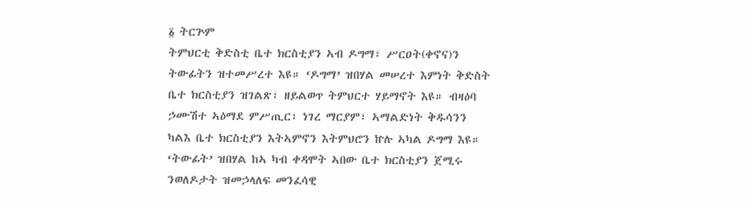፩ ትርጕም
ትምህርቲ ቅድስቲ ቤተ ክርስቲያን ኣብ ዶግማ፣ ሥርዐት(ቀኖና)ን ትውፊትን ዝተመሥረተ እዩ። ‘ዶግማ’ ዝበሃል መሠረተ እምነት ቅድስት ቤተ ክርስቲያን ዝገልጽ፣ ዘይልወጥ ትምህርተ ሃይማኖት እዩ። ብዛዕባ ኃሙሽተ ኣዕማደ ምሥጢር፣ ነገረ ማርያም፣ ኣማልድነት ቅዱሳንን ካልእ ቤተ ክርስቲያን እትኣምኖን እትምህሮን ኵሉ ኣካል ዶግማ እዩ።
‘ትውፊት’ ዝበሃል ከኣ ካብ ቀዳሞት ኣበው ቤተ ክርስቲያን ጀሚሩ ንወለዶታት ዝመኃላለፍ መንፈሳዊ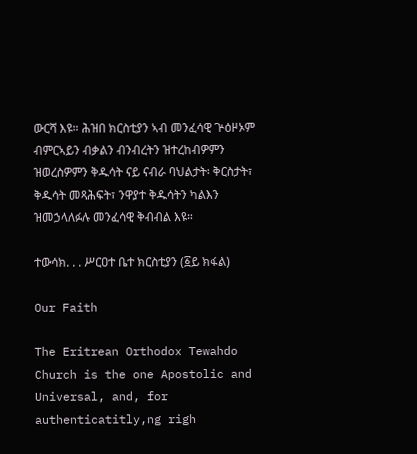ውርሻ እዩ። ሕዝበ ክርስቲያን ኣብ መንፈሳዊ ጕዕዞኦም ብምርኣይን ብቃልን ብንብረትን ዝተረከብዎምን ዝወረስዎምን ቅዱሳት ናይ ናብራ ባህልታት፡ ቅርስታት፣ ቅዱሳት መጻሕፍት፣ ንዋያተ ቅዱሳትን ካልእን ዝመኃላለፉሉ መንፈሳዊ ቅብብል እዩ።

ተውሳክ. . . ሥርዐተ ቤተ ክርስቲያን (፩ይ ክፋል)

Our Faith

The Eritrean Orthodox Tewahdo Church is the one Apostolic and Universal, and, for authenticatitly,ng righ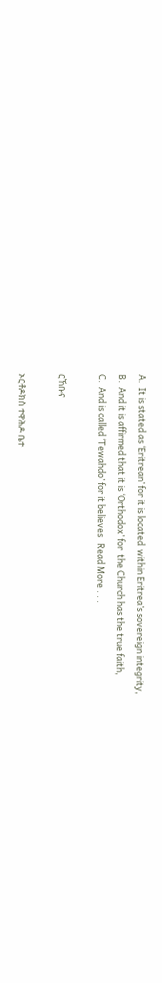A.  It is stated as ‘Eritrean’ for it is located  within Eritrea’s sovereign integrity,
B.  And it is affirmed that it is ‘Orthodox’ for  the Church has the true faith,
C.  And is called ‘Tewahdo’ for it believes   Read More . . .

ርኸቡና

ኦርቶዶክስ ተዋሕዶ ቤተ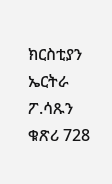ክርስቲያን ኤርትራ
ፖ.ሳጹን ቁጽሪ 728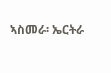ኣስመራ፡ ኤርትራ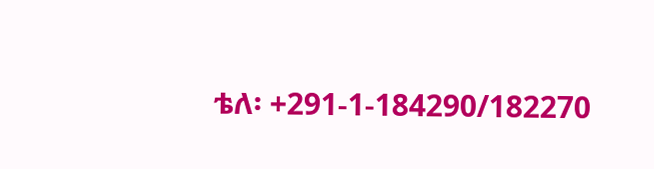ቴለ፡ +291-1-184290/182270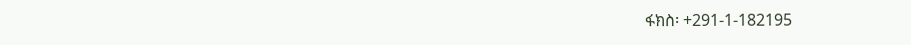ፋክስ፡ +291-1-182195